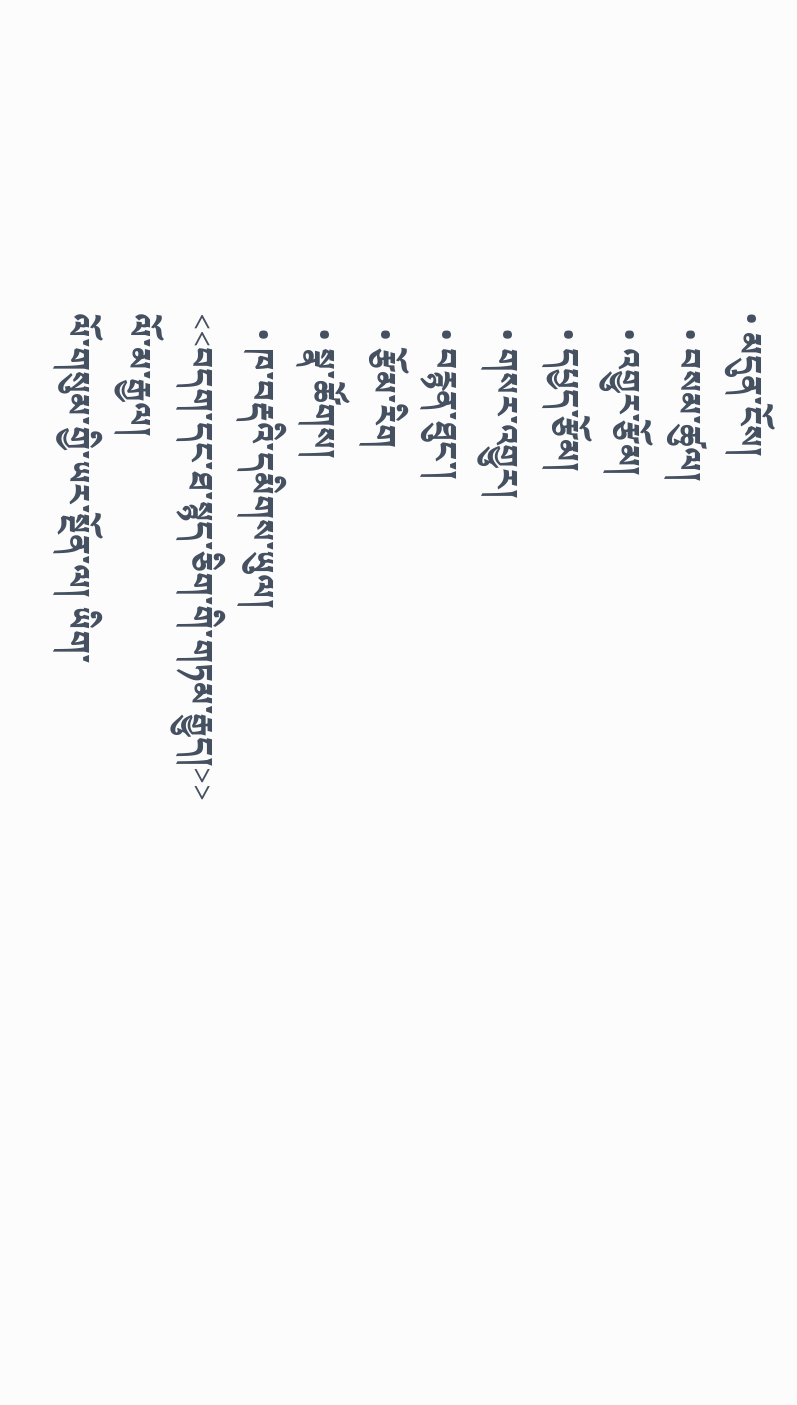• མདུན་ངོས།
  • བསམ་ཚུལ།
  • འགྱུར་རྩོམ།
  • དཔྱད་རྩོམ།
  • གསར་འགྱུར།
  • བརྙན་ཐུང་།
  • རྩོམ་རིག
  • སྣ་ཚོགས།
  • ཁ་བརྡའི་དམིགས་ཡུལ།
<<བདག་དང་ཐ་སྙད་ཅིག་གི་གཏམ་རྒྱུད།>>
ལོ་མ་རྒྱལ།
ལོ་གསུམ་གྱི་ཡར་སྔོན་ལ། ཡིག་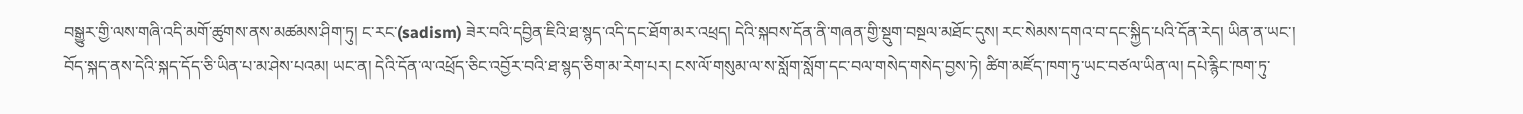བསྒྱུར་གྱི་ལས་གཞི་འདི་མགོ་ཚུགས་ནས་མཚམས་ཤིག་ཏུ། ང་རང་(sadism) ཟེར་བའི་དབྱིན་ཇིའི་ཐ་སྙད་འདི་དང་ཐོག་མར་འཕྲད། དེའི་སྐབས་དོན་ནི་གཞན་གྱི་སྡུག་བསྔལ་མཐོང་དུས། རང་སེམས་དགའ་བ་དང་སྐྱིད་པའི་དོན་རེད། ཡིན་ན་ཡང་། བོད་སྐད་ནས་དེའི་སྐད་དོད་ཅི་ཡིན་པ་མ་ཤེས་པའམ། ཡང་ན། དེའི་དོན་ལ་འཕྲོད་ཅིང་འབྱོར་བའི་ཐ་སྙད་ཅིག་མ་རེག་པར། ངས་ལོ་གསུམ་ལ་ས་སློག་སློག་དང་བལ་གསེད་གསེད་བྱས་ཏེ། ཚིག་མཛོད་ཁག་ཏུ་ཡང་བཙལ་ཡིན་ལ། དཔེ་རྙིང་ཁག་ཏུ་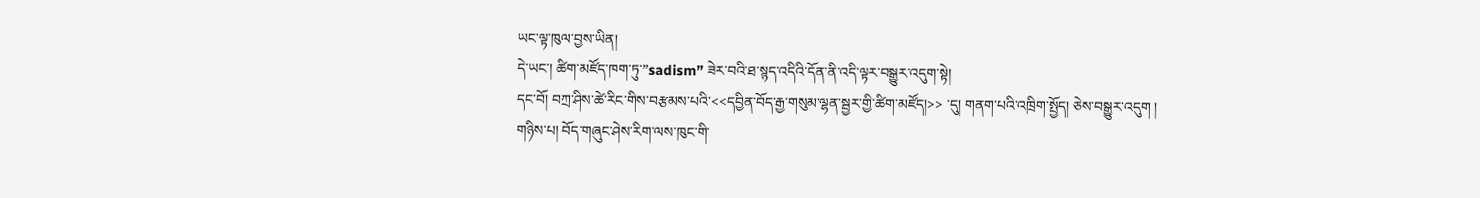ཡང་ལྟ་ཁུལ་བྱས་ཡིན།
དེ་ཡང་། ཚིག་མཛོད་ཁག་ཏུ་”sadism” ཟེར་བའི་ཐ་སྙད་འདིའི་དོན་ནི་འདི་ལྟར་བསྒྱུར་འདུག་སྟེ།
དང་བོ། བཀྲ་ཤིས་ཚེ་རིང་གིས་བརྩམས་པའི་<<དབྱིན་བོད་རྒྱ་གསུམ་ལྷན་སྦྱར་གྱི་ཚིག་མཛོད།>> ་དུ། གནག་པའི་འཁྲིག་སྤྱོད། ཅེས་བསྒྱུར་འདུག །
གཉིས་པ། བོད་གཞུང་ཤེས་རིག་ལས་ཁུང་གི་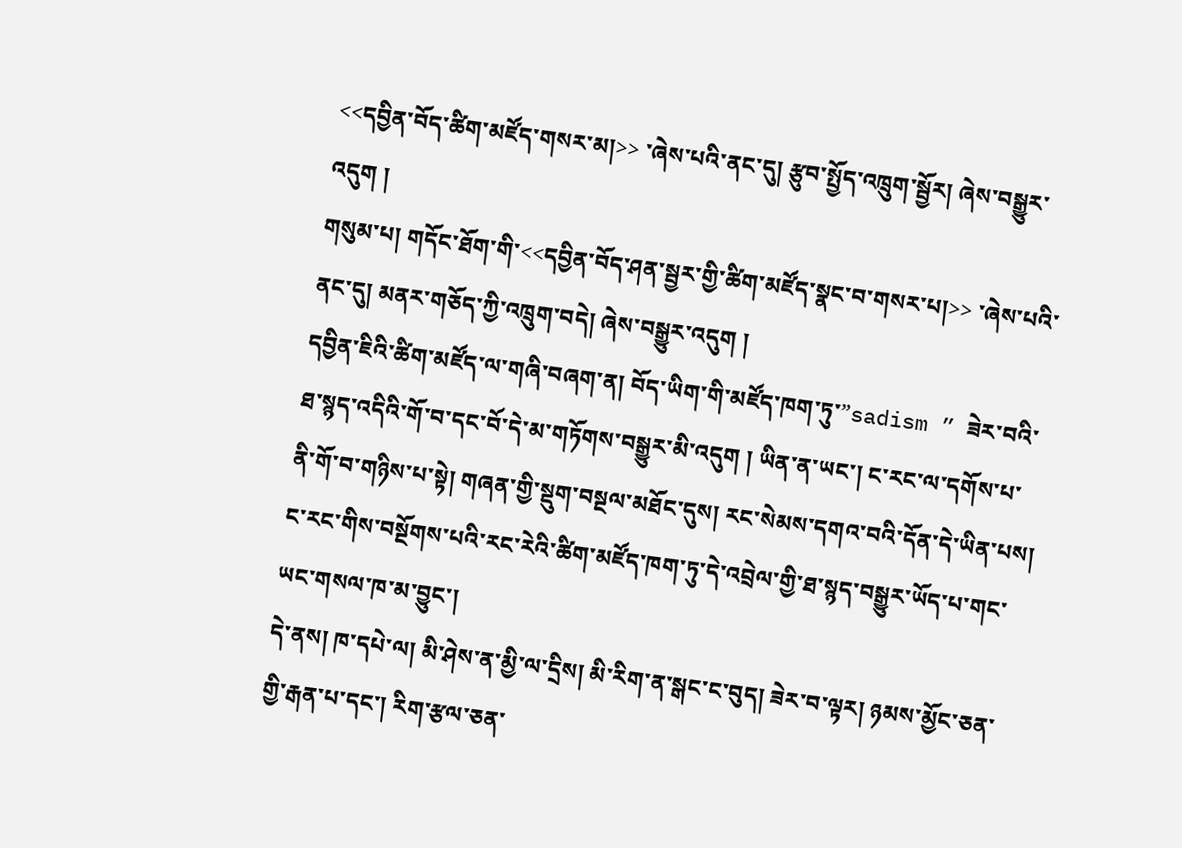<<དབྱིན་བོད་ཚིག་མཛོད་གསར་མ།>> ་ཞེས་པའི་ནང་དུ། རྩུབ་སྤྱོད་འཁྲུག་སྦྱོར། ཞེས་བསྒྱུར་འདུག །
གསུམ་པ། གདོང་ཐོག་གི་<<དབྱིན་བོད་ཤན་སྦྱར་གྱི་ཚིག་མཛོད་སྣང་བ་གསར་པ།>> ་ཞེས་པའི་ནང་དུ། མནར་གཅོད་ཀྱི་འཁྲུག་བདེ། ཞེས་བསྒྱུར་འདུག །
དབྱིན་ཇིའི་ཚིག་མཛོད་ལ་གཞི་བཞག་ན། བོད་ཡིག་གི་མཛོད་ཁག་ཏུ་”sadism ” ཟེར་བའི་ཐ་སྙད་འདིའི་གོ་བ་དང་བོ་དེ་མ་གཏོགས་བསྒྱུར་མི་འདུག ། ཡིན་ན་ཡང་། ང་རང་ལ་དགོས་པ་ནི་གོ་བ་གཉིས་པ་སྟེ། གཞན་གྱི་སྡུག་བསྔལ་མཐོང་དུས། རང་སེམས་དགའ་བའི་དོན་དེ་ཡིན་པས། ང་རང་གིས་བསྔོགས་པའི་རང་རེའི་ཚིག་མཛོད་ཁག་ཏུ་དེ་འབྲེལ་གྱི་ཐ་སྙད་བསྒྱུར་ཡོད་པ་གང་ཡང་གསལ་ཁ་མ་བྱུང་།
དེ་ནས། ཁ་དཔེ་ལ། མི་ཤེས་ན་མྱི་ལ་དྲིས། མི་རིག་ན་སྒང་ང་བུད། ཟེར་བ་ལྟར། ཉམས་མྱོང་ཅན་གྱི་རྒན་པ་དང་། རིག་རྩལ་ཅན་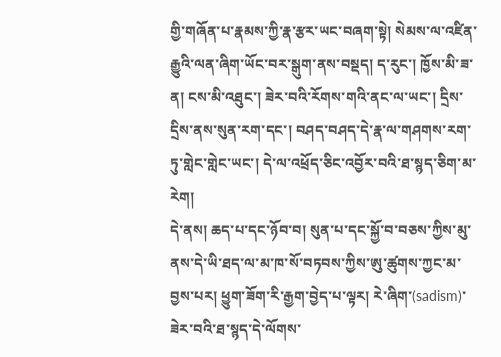གྱི་གཞོན་པ་རྣམས་ཀྱི་རྣ་རྩར་ཡང་བཞག་སྟེ། སེམས་ལ་འཛིན་རྒྱུའི་ལན་ཞིག་ཡོང་བར་སྒུག་ནས་བསྡད། ད་རུང་། ཁྱོས་མི་ཟ་ན། ངས་མི་འཐུང་། ཟེར་བའི་རོགས་གའི་ནང་ལ་ཡང་། དྲིས་དྲིས་ནས་སུན་རག་དང་། བཤད་བཤད་དེ་རྣ་ལ་གཤགས་རག་ཏུ་གླེང་གླེང་ཡང་། དེ་ལ་འཕྲོད་ཅིང་འབྱོར་བའི་ཐ་སྙད་ཅིག་མ་རེག།
དེ་ནས། ཆད་པ་དང་ཉོབ་བ། སུན་པ་དང་སྐྱོ་བ་བཅས་ཀྱིས་མུ་ནས་དེ་ཡི་ཐད་ལ་མ་ཁ་སོ་བཏབས་ཀྱིས་ཨུ་ཚུགས་ཀྱང་མ་བྱས་པར། ཕྱུག་ཟོག་རི་རྒྱག་བྱེད་པ་ལྟར། རེ་ཞིག་(sadism)་ཟེར་བའི་ཐ་སྙད་དེ་ལོགས་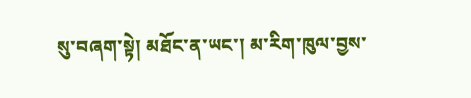སུ་བཞག་སྟེ། མཐོང་ན་ཡང་། མ་རིག་ཁུལ་བྱས་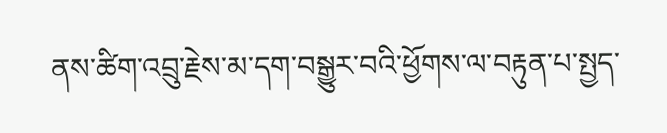ནས་ཚིག་འབྲུ་རྗེས་མ་དག་བསྒྱུར་བའི་ཕྱོགས་ལ་བརྟུན་པ་སྤྱད་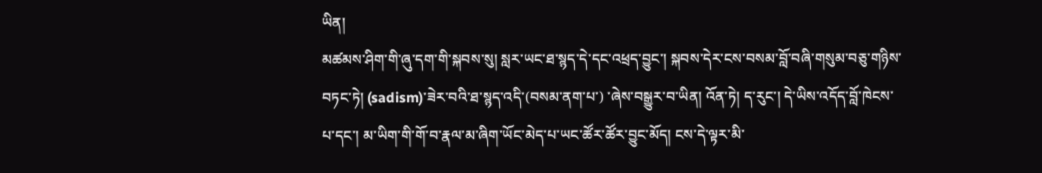ཡིན།
མཚམས་ཤིག་གི་ཞུ་དག་གི་སྐབས་སུ། སླར་ཡང་ཐ་སྙད་དེ་དང་འཕྲད་བྱུང་། སྐབས་དེར་ངས་བསམ་བློ་བཞི་གསུམ་བཅུ་གཉིས་བཏང་ཏེ། (sadism)་ཟེར་བའི་ཐ་སྙད་འདི་(བསམ་ནག་པ་) ་ཞེས་བསྒྱུར་བ་ཡིན། འོན་ཏེ། ད་རུང་། དེ་ཡིས་འདོད་བློ་ཁེངས་པ་དང་། མ་ཡིག་གི་གོ་བ་རྣལ་མ་ཞིག་ཡོང་མེད་པ་ཡང་ཚོར་ཚོར་བྱུང་མོད། ངས་དེ་ལྟར་མི་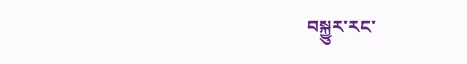བསྐྱུར་རང་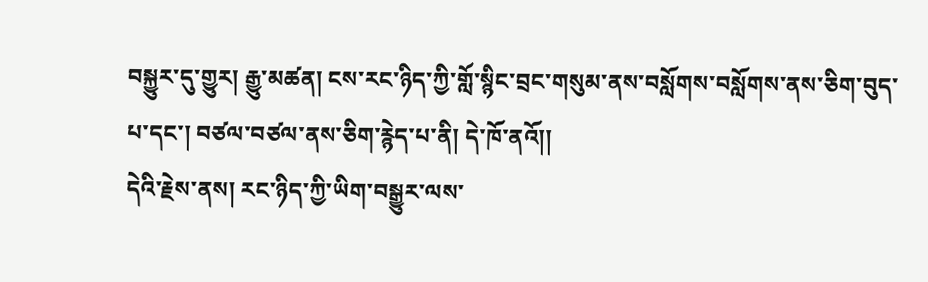བསྐྱུར་དུ་གྱུར། རྒྱུ་མཚན། ངས་རང་ཉིད་ཀྱི་གློ་སྙིང་བྲང་གསུམ་ནས་བསློགས་བསློགས་ནས་ཅིག་བུད་པ་དང་། བཙལ་བཙལ་ནས་ཅིག་རྙེད་པ་ནི། དེ་ཁོ་ནའོ།།
དེའི་རྗེས་ནས། རང་ཉིད་ཀྱི་ཡིག་བསྒྱུར་ལས་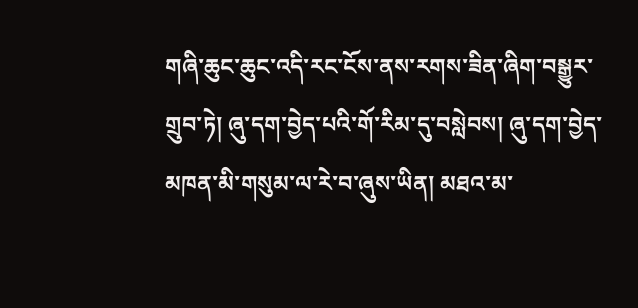གཞི་ཆུང་ཆུང་འདི་རང་ངོས་ནས་རགས་ཟིན་ཞིག་བསྒྱུར་གྲུབ་ཏེ། ཞུ་དག་བྱེད་པའི་གོ་རིམ་དུ་བསླེབས། ཞུ་དག་བྱེད་མཁན་མི་གསུམ་ལ་རེ་བ་ཞུས་ཡིན། མཐའ་མ་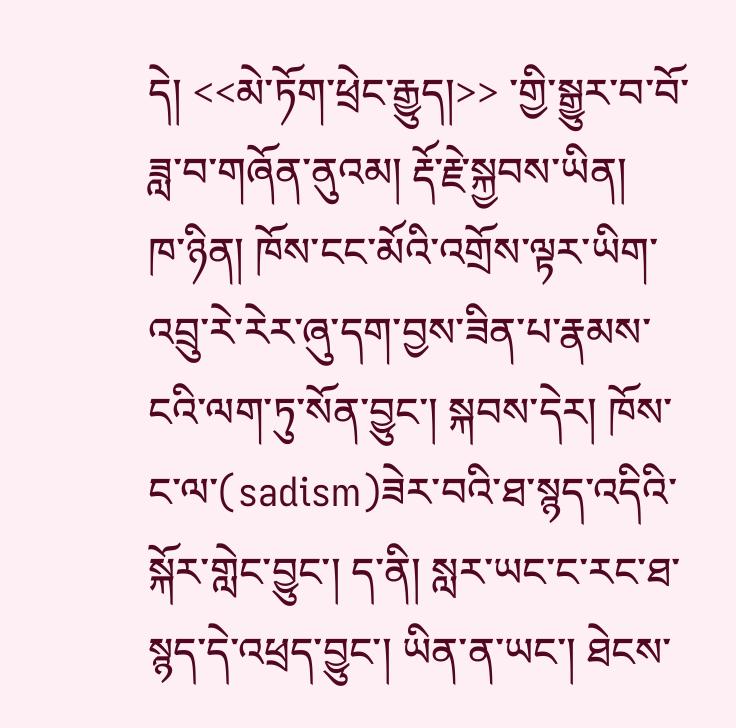དེ། <<མེ་ཏོག་ཕྲེང་རྒྱུད།>> ་གྱི་སྒྱུར་བ་བོ་ཟླ་བ་གཞོན་ནུའམ། རྡོ་རྗེ་སྐྱབས་ཡིན།
ཁ་ཉིན། ཁོས་ངང་མོའི་འགྲོས་ལྟར་ཡིག་འབྲུ་རེ་རེར་ཞུ་དག་བྱས་ཟིན་པ་རྣམས་ངའི་ལག་ཏུ་སོན་བྱུང་། སྐབས་དེར། ཁོས་ང་ལ་(sadism)ཟེར་བའི་ཐ་སྙད་འདིའི་སྐོར་གླེང་བྱུང་། ད་ནི། སླར་ཡང་ང་རང་ཐ་སྙད་དེ་འཕྲད་བྱུང་། ཡིན་ན་ཡང་། ཐེངས་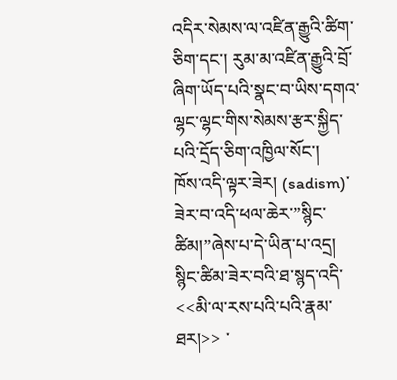འདིར་སེམས་ལ་འཛིན་རྒྱུའི་ཚིག་ཅིག་དང་། རུམ་མ་འཛིན་རྒྱུའི་བྲོ་ཞིག་ཡོད་པའི་སྣང་བ་ཡིས་དགའ་ལྷང་ལྷང་གིས་སེམས་རྩར་སྐྱིད་པའི་དྲོད་ཅིག་འཁྱིལ་སོང་།
ཁོས་འདི་ལྟར་ཟེར། (sadism)་ཟེར་བ་འདི་ཕལ་ཆེར་”སྙིང་ཚིམ།”ཞེས་པ་དེ་ཡིན་པ་འདྲ། སྙིང་ཚིམ་ཟེར་བའི་ཐ་སྙད་འདི་<<མི་ལ་རས་པའི་པའི་རྣམ་ཐར།>> ་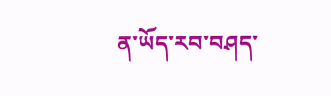ན་ཡོད་རབ་བཤད་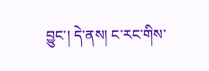བྱུང་། དེ་ནས། ང་རང་གིས་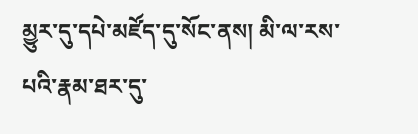མྱུར་དུ་དཔེ་མཛོད་དུ་སོང་ནས། མི་ལ་རས་པའི་རྣམ་ཐར་དུ་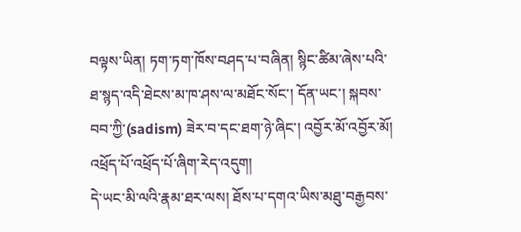བལྟས་ཡིན། ཏག་ཏག་ཁོས་བཤད་པ་བཞིན། སྙིང་ཚིམ་ཞེས་པའི་ཐ་སྙད་འདི་ཐེངས་མ་ཁ་ཤས་ལ་མཐོང་སོང་། དོན་ཡང་། སྐབས་བབ་ཀྱི་(sadism) ཟེར་བ་དང་ཐག་ཉེ་ཞིང་། འབྱོར་མོ་འབྱོར་མོ། འཕྲོད་པོ་འཕྲོད་པོ་ཞིག་རེད་འདུག།
དེ་ཡང་མི་ལའི་རྣམ་ཐར་ལས། ཐོས་པ་དགའ་ཡིས་མཐུ་བརྒྱབས་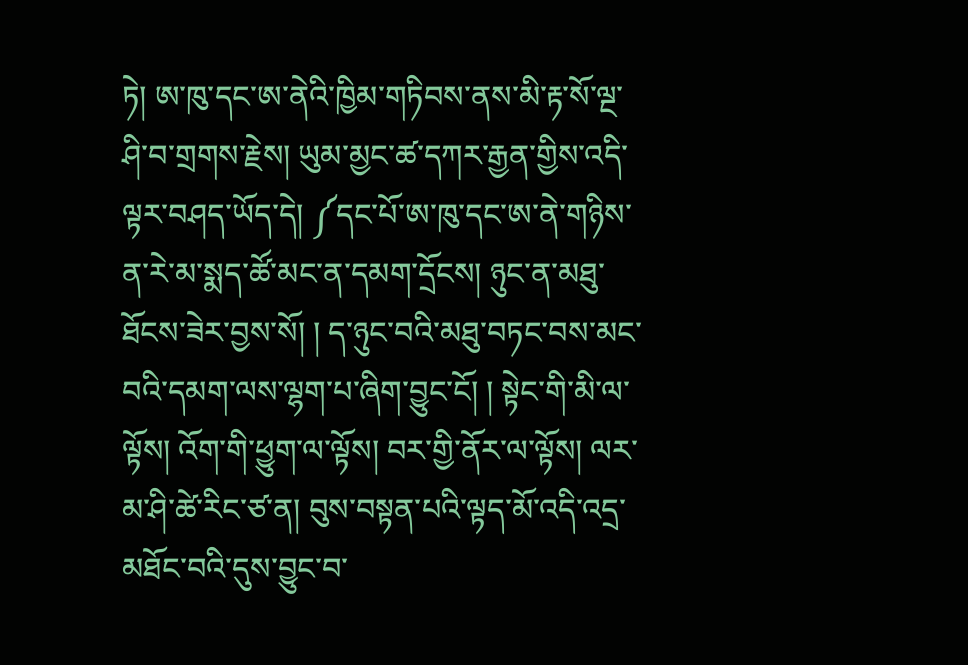ཏེ། ཨ་ཁུ་དང་ཨ་ནེའི་ཁྱིམ་གཏིབས་ནས་མི་རྟ་སོ་ལྔ་ཤི་བ་གྲགས་རྗེས། ཡུམ་མྱང་ཚ་དཀར་རྒྱན་གྱིས་འདི་ལྟར་བཤད་ཡོད་དེ། ༼དང་པོ་ཨ་ཁུ་དང་ཨ་ནེ་གཉིས་ན་རེ་མ་སྨད་ཚོ་མང་ན་དམག་དྲོངས། ཉུང་ན་མཐུ་ཐོངས་ཟེར་བྱས་སོ། ། ད་ཉུང་བའི་མཐུ་བཏང་བས་མང་བའི་དམག་ལས་ལྷག་པ་ཞིག་བྱུང་ངོ། ། སྟེང་གི་མི་ལ་ལྟོས། འོག་གི་ཕྱུག་ལ་ལྟོས། བར་གྱི་ནོར་ལ་ལྟོས། ལར་མ་ཤི་ཚེ་རིང་ཙ་ན། བུས་བསྟན་པའི་ལྟད་མོ་འདི་འདྲ་མཐོང་བའི་དུས་བྱུང་བ་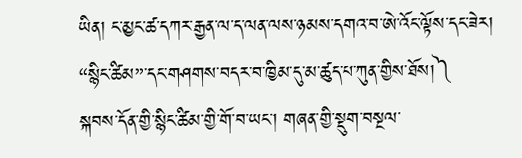ཡིན། ང་མྱང་ཚ་དཀར་རྒྱན་ལ་ད་ལན་ལས་ཉམས་དགའ་བ་ཨེ་འོང་ལྟོས་དང་ཟེར། “སྙིང་ཚིམ”་དང་གཤགས་བདར་བ་ཁྱིམ་དུ་མ་ཚུད་པ་ཀུན་གྱིས་ཐོས།༽
སྐབས་དོན་གྱི་སྙིང་ཚིམ་གྱི་གོ་བ་ཡང་། གཞན་གྱི་སྡུག་བསྔལ་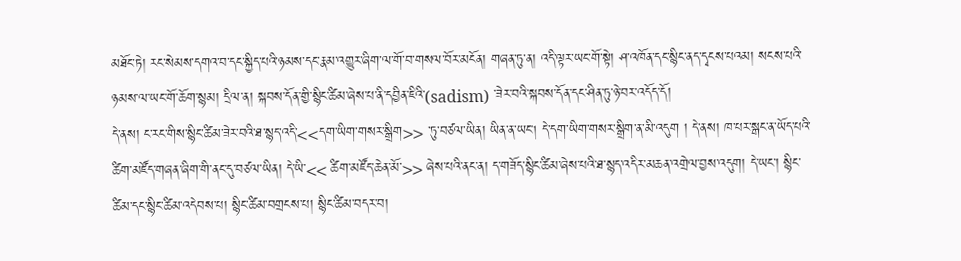མཐོང་ཏེ། རང་སེམས་དགའ་བ་དང་སྐྱིད་པའི་ཉམས་དང་རྣམ་འགྱུར་ཞིག་ལ་གོ་བ་གསལ་བོར་མངོན། གཞན་ཏུ་ན། འདི་ལྟར་ཡང་གོ་སྟེ། ཤ་འཁོན་དང་སྙིང་ནད་དྭངས་པའམ། སངས་པའི་ཉམས་ལ་ཡང་གོ་ཆོག་སྙམ། དྲིལ་ན། སྐབས་དོན་གྱི་སྙིང་ཚིམ་ཞེས་པ་ནི་དབྱིན་ཇིའི་(sadism) ་ཟེར་བའི་སྐབས་དོན་དང་ཤིན་ཏུ་ཉེ་བར་འདོད་དོ།
དེ་ནས། ང་རང་གིས་སྙིང་ཚིམ་ཟེར་བའི་ཐ་སྙད་འདི་<<དག་ཡིག་གསར་སྒྲིག>> ་ཏུ་བཙལ་ཡིན། ཡིན་ན་ཡང། དེ་དག་ཡིག་གསར་སྒྲིག་ན་མི་འདུག ། དེ་ནས། ཁ་པར་སྒང་ན་ཡོད་པའི་ཚིག་མཛོད་གཞན་ཞིག་གི་ནང་དུ་བཙལ་ཡིན། དེ་ཡི་<< ཚིག་མཛོད་ཆེན་མོ་>> ཞེས་པའི་ནང་ན། ད་གཟོད་སྙིང་ཚིམ་ཞེས་པའི་ཐ་སྙད་འདིར་མཆན་འགྲེལ་བྱས་འདུག། དེ་ཡང་། སྙིང་ཚིམ་དང་སྙིང་ཚིམ་འདེབས་པ། སྙིང་ཚིམ་བགྲངས་པ། སྙིང་ཚིམ་བདར་བ།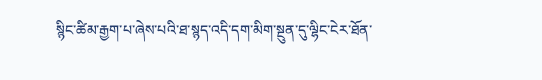སྙིང་ཚིམ་རྒྱག་པ་ཞེས་པའི་ཐ་སྙད་འདི་དག་མིག་སྔུན་དུ་ལྷིང་ངེར་ཐོན་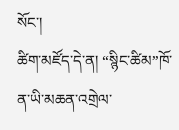སོང་།
ཚིག་མཛོད་དེ་ན། “སྙིང་ཚིམ”ཁོ་ན་ཡི་མཆན་འགྲེལ་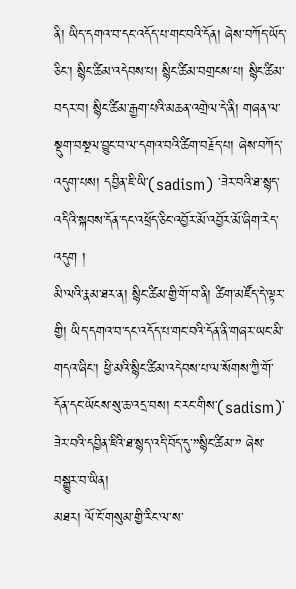ནི། ཡིད་དགའ་བ་དང་འདོད་པ་གང་བའི་དོན། ཞེས་བཀོད་ཡོད་ཅིང་། སྙིང་ཚིམ་འདེབས་པ། སྙིང་ཚིམ་བགྲངས་པ། སྙིང་ཚིམ་བདར་བ། སྙིང་ཚིམ་རྒྱག་པའི་མཆན་འགྲེལ་དེ་ནི། གཞན་ལ་སྡུག་བསྔལ་བྱུང་བ་ལ་དགའ་བའི་ཚིག་བརྗོད་པ། ཞེས་བཀོད་འདུག་པས། དབྱིན་ཇི་ཡི་(sadism) ་ཟེར་བའི་ཐ་སྙད་འདིའི་སྐབས་དོན་དང་འཕྲོད་ཅིང་འབྱོར་མོ་འབྱོར་མོ་ཞིག་རེད་འདུག །
མི་ལའི་རྣམ་ཐར་ན། སྙིང་ཚིམ་གྱི་གོ་བ་ནི། ཚིག་མཛོད་དེ་ལྟར་གྱི། ཡིད་དགའ་བ་དང་འདོད་པ་གང་བའི་དོན་ནི་གཞར་ཡང་མི་གདའ་ཞིང་། ཕྱི་མའི་སྙིང་ཚིམ་འདེབས་པ་ལ་སོགས་ཀྱི་གོ་དོན་དང་ཡོངས་སུ་ཆ་འདྲ་བས། ང་རང་གིས་(sadism)་ཟེར་བའི་དབྱིན་ཇིའི་ཐ་སྙད་འདི་བོད་དུ་”སྙིང་ཚིམ་” ཞེས་བསྒྱུར་བ་ཡིན།
མཐར། ལོ་ངོ་གསུམ་གྱི་རིང་ལ་ས་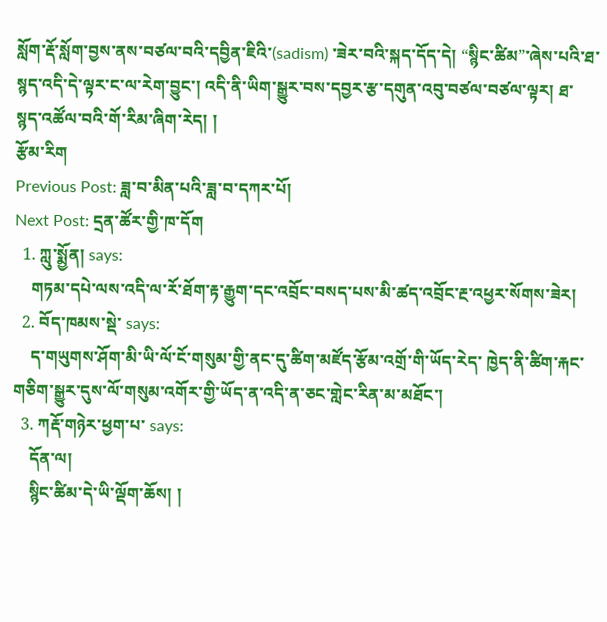སློག་རྡོ་སློག་བྱས་ནས་བཙལ་བའི་དབྱིན་ཇིའི་(sadism) ་ཟེར་བའི་སྐད་དོད་དེ། “སྙིང་ཚིམ”་ཞེས་པའི་ཐ་སྙད་འདི་དེ་ལྟར་ང་ལ་རེག་བྱུང་། འདི་ནི་ཡིག་སྒྱུར་བས་དབྱར་རྩ་དགུན་འབུ་བཙལ་བཙལ་ལྟར། ཐ་སྙད་འཚོལ་བའི་གོ་རིམ་ཞིག་རེད། །
རྩོམ་རིག
Previous Post: ཟླ་བ་མིན་པའི་ཟླ་བ་དཀར་པོ།
Next Post: དྲན་ཚོར་གྱི་ཁ་དོག
  1. ཀླུ་སྨྱོན། says:
    གཏམ་དཔེ་ལས་འདི་ལ་རོ་ཐོག་རྟ་རྒྱུག་དང་འབྲོང་བསད་པས་མི་ཚད་འབྲོང་རྔ་འཕྱར་སོགས་ཟེར།
  2. བོད་ཁམས་སྡེ་ says:
    ད་གཡུགས་ཤོག་མི་ཡི་ལོ་ངོ་གསུམ་གྱི་ནང་དུ་ཚིག་མཛོད་རྩོམ་འགྲོ་གི་ཡོད་རེད་ ཁྱེད་ནི་ཚིག་རྐང་གཅིག་སྒྱུར་དུས་ལོ་གསུམ་འགོར་གྱི་ཡོད་ན་འདི་ན་ཅང་གླེང་རིན་མ་མཐོང་།
  3. ཀརྡོ་གཉེར་ཕྱག་པ་ says:
    དོན་ལ།
    སྙིང་ཚིམ་དེ་ཡི་ལྡོག་ཆོས། །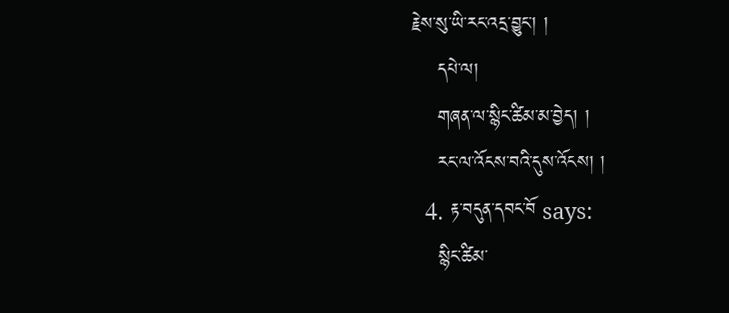རྗེས་སུ་ཡི་རང་འདྲ་བྱུང་། །
    དཔེ་ལ།
    གཞན་ལ་སྙིང་ཚིམ་མ་བྱེད། །
    རང་ལ་འོངས་བའི་དུས་འོངས། །
  4. རྟ་བདུན་དབང་བོ says:
    སྙིང་ཚིམ་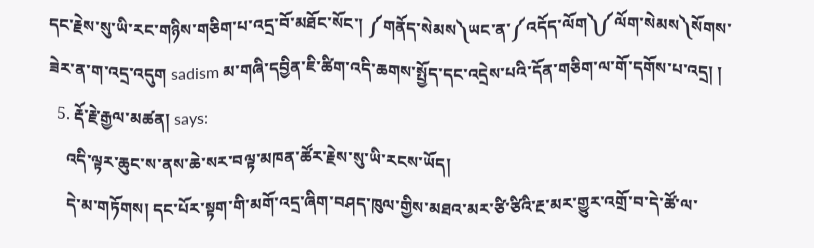དང་རྗེས་སུ་ཡི་རང་གཉིས་གཅིག་པ་འདྲ་བོ་མཐོང་སོང་། ༼གནོད་སེམས༽ཡང་ན་༼འདོད་ལོག༽༼ལོག་སེམས༽སོགས་ཟེར་ན་ག་འདྲ་འདུག sadism མ་གཞི་དབྱིན་ཇི་ཚིག་འདི་ཆགས་སྤྱོད་དང་འདྲེས་པའི་དོན་གཅིག་ལ་གོ་དགོས་པ་འདྲ། །
  5. རྡོ་རྗེ་རྒྱལ་མཚན། says:
    འདི་ལྟར་ཆུང་ས་ནས་ཆེ་སར་བལྟ་མཁན་ཚོར་རྗེས་སུ་ཡི་རངས་ཡོད།
    དེ་མ་གཏོགས། དང་པོར་སྟག་གི་མགོ་འདྲ་ཞིག་བཤད་ཁུལ་གྱིས་མཐའ་མར་ཙི་ཙིའི་རྔ་མར་གྱུར་འགྲོ་བ་དེ་ཚོ་ལ་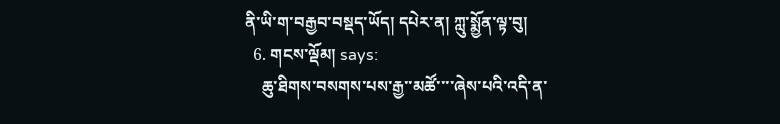ནི་ཡི་ག་བརྒྱབ་བསྡད་ཡོད། དཔེར་ན། ཀླུ་སྨྱོན་ལྟ་བུ།
  6. གངས་ལྡོམ། says:
    ཆུ་ཐིགས་བསགས་པས་རྒྱ་་མཚོ་་་་ཞེས་པའི་འདི་ན་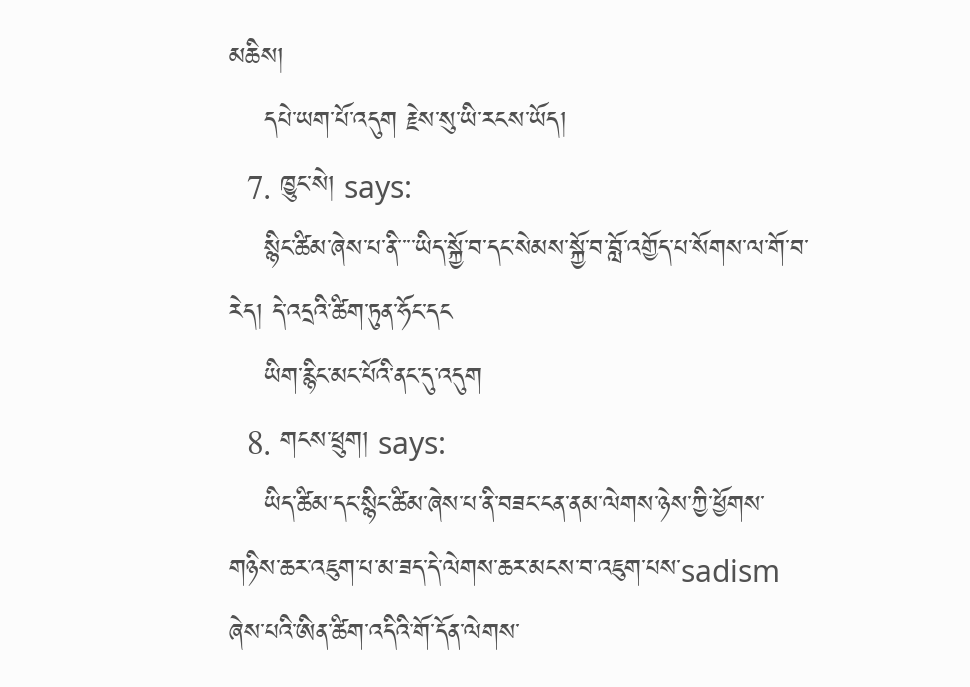མཆིས།
    དཔེ་ཡག་པོ་འདུག རྗེས་སུ་ཡི་རངས་ཡོད།
  7. ཁྱུང་སེ། says:
    སྙིང་ཚིམ་ཞེས་པ་ནི་་་་ཡིད་སྐྱོ་བ་དང་སེམས་སྐྱོ་བ་བློ་འགྱོད་པ་སོགས་ལ་གོ་བ་རེད། དེ་འདྲའི་ཚིག་ཏུན་ཧོང་དང
    ཡིག་རྙིང་མང་པོའི་ནང་དུ་འདུག
  8. གངས་ཕྲུག། says:
    ཡིད་ཚིམ་དང་སྙིང་ཚིམ་ཞེས་པ་ནི་བཟང་ངན་ནམ་ལེགས་ཉེས་ཀྱི་ཕྱོགས་གཉིས་ཆར་འཇུག་པ་མ་ཟད་དེ་ལེགས་ཆར་མངས་བ་འཇུག་པས་sadism ཞེས་པའི་ཨིན་ཚིག་འདིའི་གོ་དོན་ལེགས་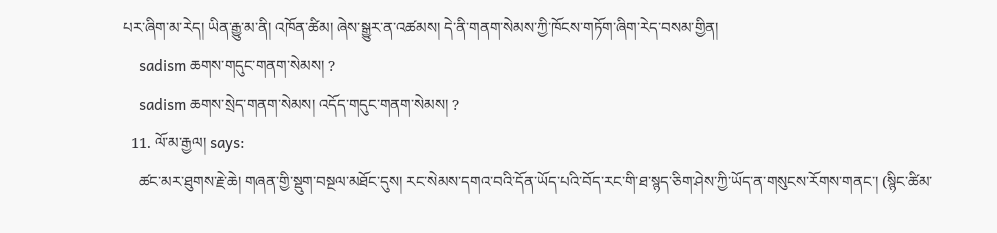པར་ཞིག་མ་རེད། ཡིན་རྒྱུ་མ་ནི། འཁོན་ཚིམ། ཞེས་སྒྱུར་ན་འཚམས། དེ་ནི་གནག་སེམས་ཀྱི་ཁོངས་གཏོག་ཞིག་རེད་བསམ་གྱིན།
    sadism ཆགས་གདུང་གནག་སེམས། ?
    sadism ཆགས་སྲེད་གནག་སེམས། འདོད་གདུང་གནག་སེམས། ?
  11. ལོ་མ་རྒྱལ། says:
    ཚང་མར་ཐུགས་རྗེ་ཆེ། གཞན་གྱི་སྡུག་བསྔལ་མཐོང་དུས། རང་སེམས་དགའ་བའི་དོན་ཡོད་པའི་བོད་རང་གི་ཐ་སྙད་ཅིག་ཤེས་ཀྱི་ཡོད་ན་གསུངས་རོགས་གནང་། (སྙིང་ཚིམ་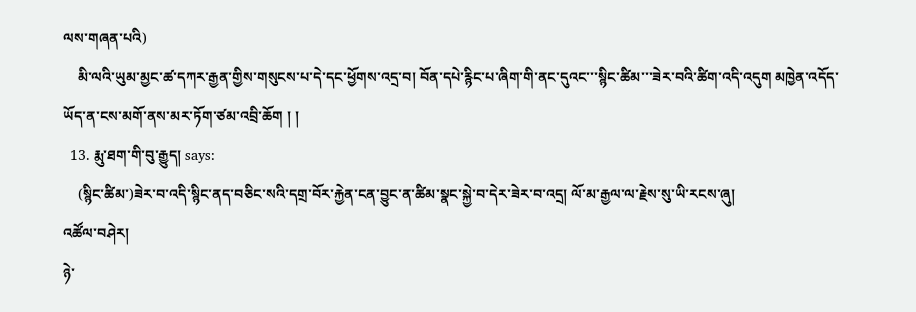ལས་གཞན་པའི)
    མི་ལའི་ཡུམ་མྱང་ཚ་དཀར་རྒྱན་གྱིས་གསུངས་པ་དེ་དང་ཕྱོགས་འདྲ་བ། བོན་དཔེ་རྙིང་པ་ཞིག་གི་ནང་དུའང་་་སྙིང་ཚིམ་་་ཟེར་བའི་ཚིག་འདི་འདུག མཁྱེན་འདོད་ཡོད་ན་ངས་མགོ་ནས་མར་ཏོག་ཙམ་འབྲི་ཆོག ། །
  13. རྨུ་ཐག་གི་བུ་རྒྱུད། says:
    (སྙིང་ཚིམ་)ཟེར་བ་འདི་སྙིང་ནད་བཅིང་སའི་དགྲ་བོར་རྐྱེན་ངན་བྱུང་ན་ཚིམ་སྣང་སྐྱེ་བ་དེར་ཟེར་བ་འདྲ། ལོ་མ་རྒྱལ་ལ་རྗེས་སུ་ཡི་རངས་ཞུ།
འཚོལ་བཤེར།
ཉེ་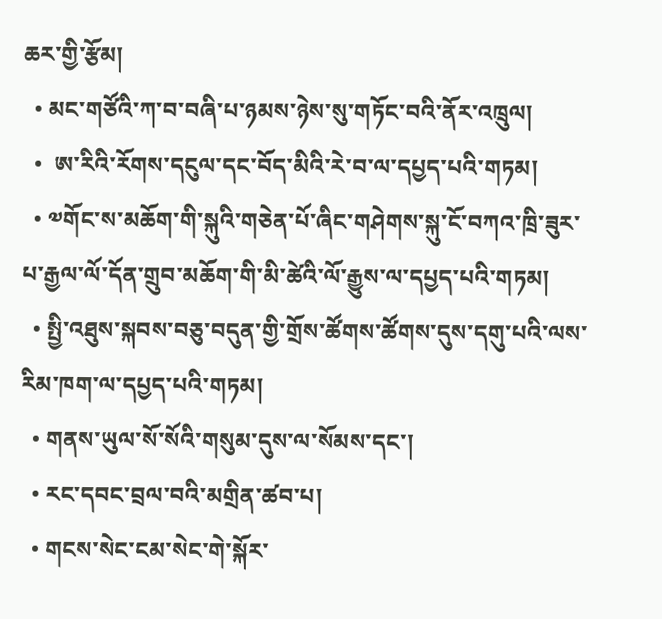ཆར་གྱི་རྩོམ།
  • མང་གཙོའི་ཀ་བ་བཞི་པ་ཉམས་ཉེས་སུ་གཏོང་བའི་ནོར་འཁྲུལ།
  •  ཨ་རིའི་རོགས་དངུལ་དང་བོད་མིའི་རེ་བ་ལ་དཔྱད་པའི་གཏམ།
  • ༧གོང་ས་མཆོག་གི་སྐུའི་གཅེན་པོ་ཞིང་གཤེགས་སྐུ་ངོ་བཀའ་ཁྲི་ཟུར་པ་རྒྱལ་ལོ་དོན་གྲུབ་མཆོག་གི་མི་ཚེའི་ལོ་རྒྱུས་ལ་དཔྱད་པའི་གཏམ།
  • སྤྱི་འཐུས་སྐབས་བཅུ་བདུན་གྱི་གྲོས་ཚོགས་ཚོགས་དུས་དགུ་པའི་ལས་རིམ་ཁག་ལ་དཔྱད་པའི་གཏམ།
  • གནས་ཡུལ་སོ་སོའི་གསུམ་དུས་ལ་སོམས་དང་།
  • རང་དབང་བྲལ་བའི་མགྲིན་ཚབ་པ།
  • གངས་སེང་ངམ་སེང་གེ་སྐོར་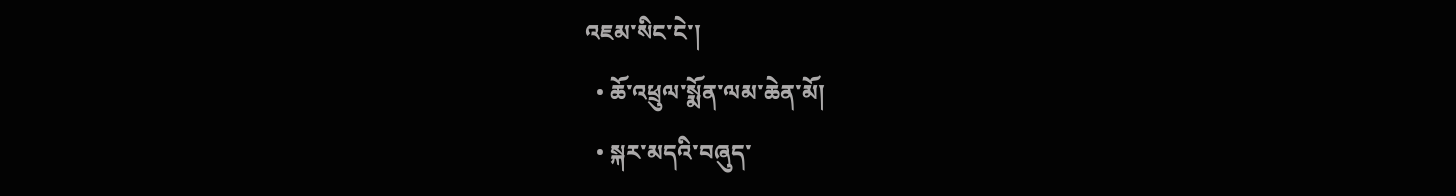འཇམ་སིང་ངེ་།
  • ཆོ་འཕྲུལ་སྨོན་ལམ་ཆེན་མོ།
  • སྐར་མདའི་བཞུད་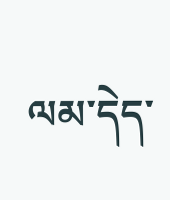ལམ་དེད་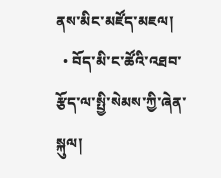ནས་མིང་མཛོད་མཇལ།
  • བོད་མི་ང་ཚོའི་འཐབ་རྩོད་ལ་སྤྱི་སེམས་ཀྱི་ཞེན་སྐུལ།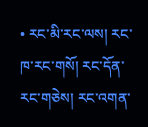• རང་མི་རང་ལས། རང་ཁ་རང་གསོ། རང་དོན་རང་གཅེས། རང་འགན་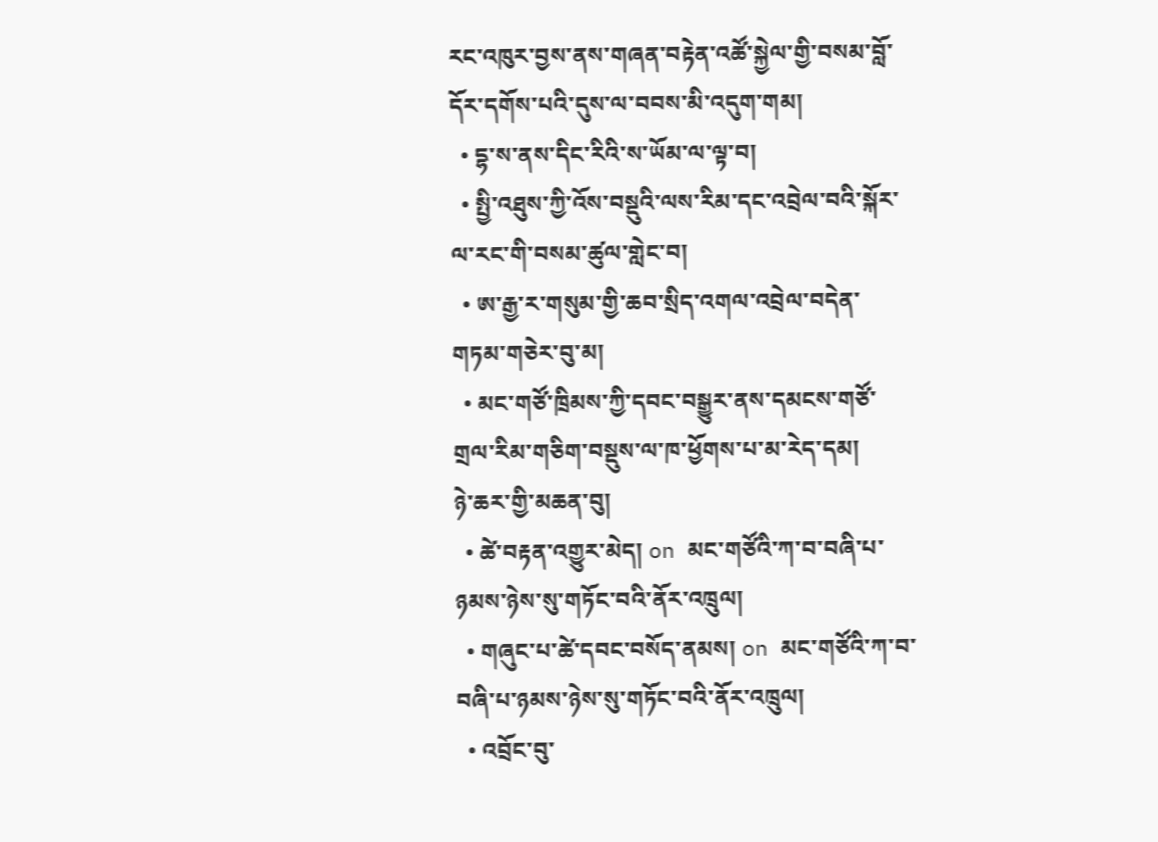རང་འཁུར་བྱས་ནས་གཞན་བརྟེན་འཚོ་སྐྱེལ་གྱི་བསམ་བློ་དོར་དགོས་པའི་དུས་ལ་བབས་མི་འདུག་གམ།
  • དྷ་ས་ནས་དིང་རིའི་ས་ཡོམ་ལ་ལྟ་བ།
  • སྤྱི་འཐུས་ཀྱི་འོས་བསྡུའི་ལས་རིམ་དང་འབྲེལ་བའི་སྐོར་ལ་རང་གི་བསམ་ཚུལ་གླེང་བ།
  • ཨ་རྒྱ་ར་གསུམ་གྱི་ཆབ་སྲིད་འགལ་འབྲེལ་བདེན་གཏམ་གཅེར་བུ་མ།
  • མང་གཙོ་ཁྲིམས་ཀྱི་དབང་བསྒྱུར་ནས་དམངས་གཙོ་གྲལ་རིམ་གཅིག་བསྡུས་ལ་ཁ་ཕྱོགས་པ་མ་རེད་དམ།
ཉེ་ཆར་གྱི་མཆན་བུ།
  • ཚེ་བརྟན་འགྱུར་མེད། on མང་གཙོའི་ཀ་བ་བཞི་པ་ཉམས་ཉེས་སུ་གཏོང་བའི་ནོར་འཁྲུལ།
  • གཞུང་པ་ཚེ་དབང་བསོད་ནམས། on མང་གཙོའི་ཀ་བ་བཞི་པ་ཉམས་ཉེས་སུ་གཏོང་བའི་ནོར་འཁྲུལ།
  • འབྲོང་བུ་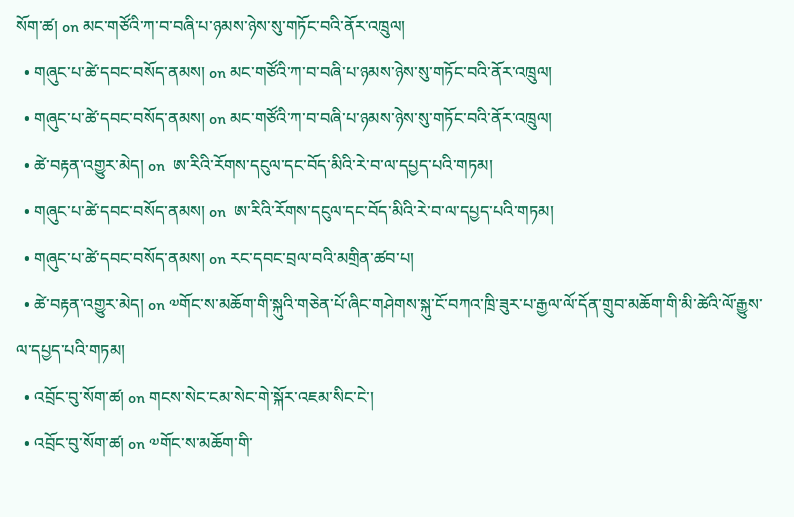སོག་ཚ། on མང་གཙོའི་ཀ་བ་བཞི་པ་ཉམས་ཉེས་སུ་གཏོང་བའི་ནོར་འཁྲུལ།
  • གཞུང་པ་ཚེ་དབང་བསོད་ནམས། on མང་གཙོའི་ཀ་བ་བཞི་པ་ཉམས་ཉེས་སུ་གཏོང་བའི་ནོར་འཁྲུལ།
  • གཞུང་པ་ཚེ་དབང་བསོད་ནམས། on མང་གཙོའི་ཀ་བ་བཞི་པ་ཉམས་ཉེས་སུ་གཏོང་བའི་ནོར་འཁྲུལ།
  • ཚེ་བརྟན་འགྱུར་མེད། on  ཨ་རིའི་རོགས་དངུལ་དང་བོད་མིའི་རེ་བ་ལ་དཔྱད་པའི་གཏམ།
  • གཞུང་པ་ཚེ་དབང་བསོད་ནམས། on  ཨ་རིའི་རོགས་དངུལ་དང་བོད་མིའི་རེ་བ་ལ་དཔྱད་པའི་གཏམ།
  • གཞུང་པ་ཚེ་དབང་བསོད་ནམས། on རང་དབང་བྲལ་བའི་མགྲིན་ཚབ་པ།
  • ཚེ་བརྟན་འགྱུར་མེད། on ༧གོང་ས་མཆོག་གི་སྐུའི་གཅེན་པོ་ཞིང་གཤེགས་སྐུ་ངོ་བཀའ་ཁྲི་ཟུར་པ་རྒྱལ་ལོ་དོན་གྲུབ་མཆོག་གི་མི་ཚེའི་ལོ་རྒྱུས་ལ་དཔྱད་པའི་གཏམ།
  • འབྲོང་བུ་སོག་ཚ། on གངས་སེང་ངམ་སེང་གེ་སྐོར་འཇམ་སིང་ངེ་།
  • འབྲོང་བུ་སོག་ཚ། on ༧གོང་ས་མཆོག་གི་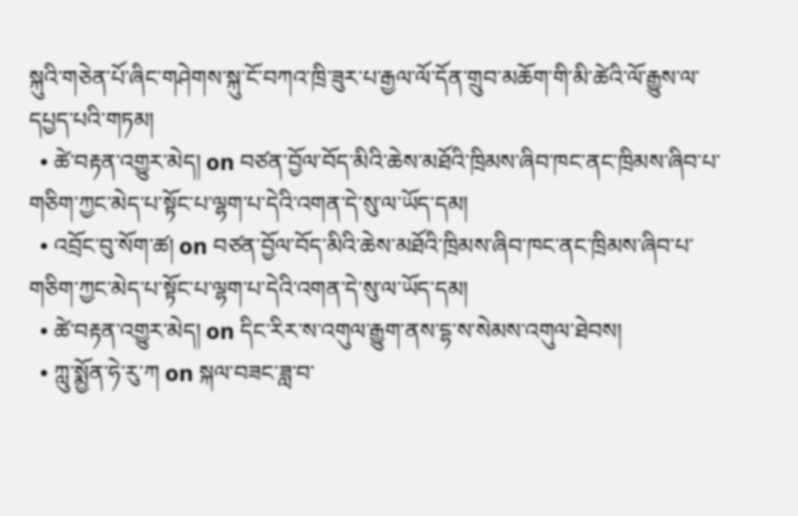སྐུའི་གཅེན་པོ་ཞིང་གཤེགས་སྐུ་ངོ་བཀའ་ཁྲི་ཟུར་པ་རྒྱལ་ལོ་དོན་གྲུབ་མཆོག་གི་མི་ཚེའི་ལོ་རྒྱུས་ལ་དཔྱད་པའི་གཏམ།
  • ཚེ་བརྟན་འགྱུར་མེད། on བཙན་བྱོལ་བོད་མིའི་ཆེས་མཐོའི་ཁྲིམས་ཞིབ་ཁང་ནང་ཁྲིམས་ཞིབ་པ་གཅིག་ཀྱང་མེད་པ་སྟོང་པ་ལྷག་པ་དེའི་འགན་དེ་སུ་ལ་ཡོད་དམ།
  • འབྲོང་བུ་སོག་ཚ། on བཙན་བྱོལ་བོད་མིའི་ཆེས་མཐོའི་ཁྲིམས་ཞིབ་ཁང་ནང་ཁྲིམས་ཞིབ་པ་གཅིག་ཀྱང་མེད་པ་སྟོང་པ་ལྷག་པ་དེའི་འགན་དེ་སུ་ལ་ཡོད་དམ།
  • ཚེ་བརྟན་འགྱུར་མེད། on དིང་རིར་ས་འགུལ་རྒྱུག་ནས་དྷ་ས་སེམས་འགུལ་ཐེབས།
  • ཀླུ་སྨྱོན་ཧེ་རུ་ཀ on སྐལ་བཟང་ཟླ་བ་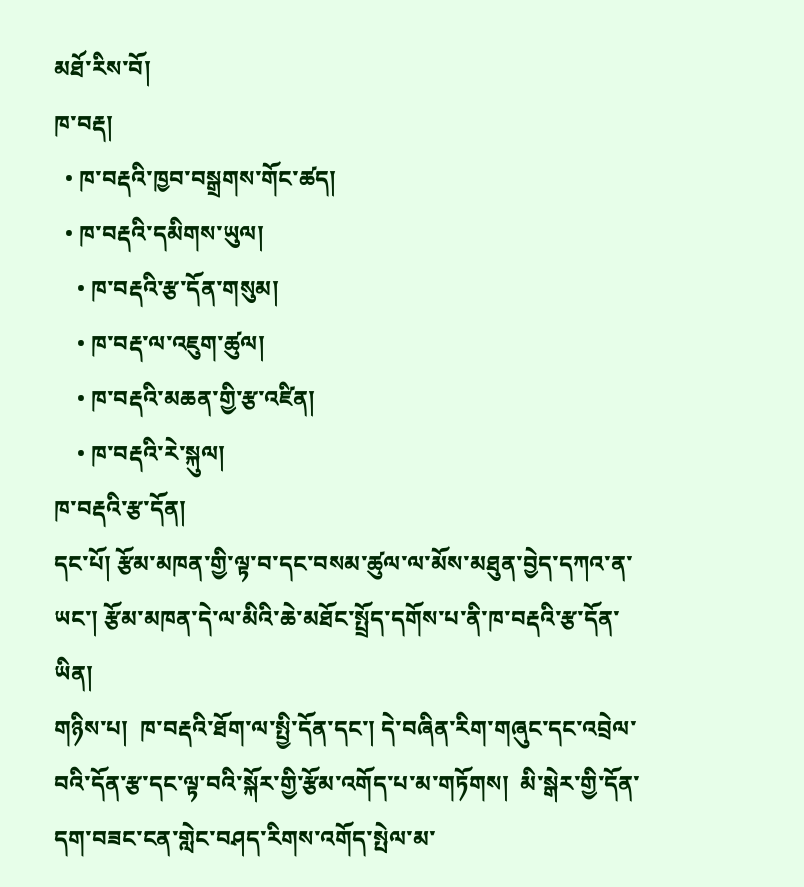མཐོ་རིས་བོ།
ཁ་བརྡ།
  • ཁ་བརྡའི་ཁྱབ་བསྒྲགས་གོང་ཚད།
  • ཁ་བརྡའི་དམིགས་ཡུལ།
    • ཁ་བརྡའི་རྩ་དོན་གསུམ།
    • ཁ་བརྡ་ལ་འཇུག་ཚུལ།
    • ཁ་བརྡའི་མཆན་གྱི་རྩ་འཛིན།
    • ཁ་བརྡའི་རེ་སྐུལ།
ཁ་བརྡའི་རྩ་དོན།
དང་པོ། རྩོམ་མཁན་གྱི་ལྟ་བ་དང་བསམ་ཚུལ་ལ་མོས་མཐུན་བྱེད་དཀའ་ན་ཡང་། རྩོམ་མཁན་དེ་ལ་མིའི་ཆེ་མཐོང་སྤྲོད་དགོས་པ་ནི་ཁ་བརྡའི་རྩ་དོན་ཡིན།
གཉིས་པ།  ཁ་བརྡའི་ཐོག་ལ་སྤྱི་དོན་དང་། དེ་བཞིན་རིག་གཞུང་དང་འབྲེལ་བའི་དོན་རྩ་དང་ལྟ་བའི་སྐོར་གྱི་རྩོམ་འགོད་པ་མ་གཏོགས།  མི་སྒེར་གྱི་དོན་དག་བཟང་ངན་གླེང་བཤད་རིགས་འགོད་སྤེལ་མ་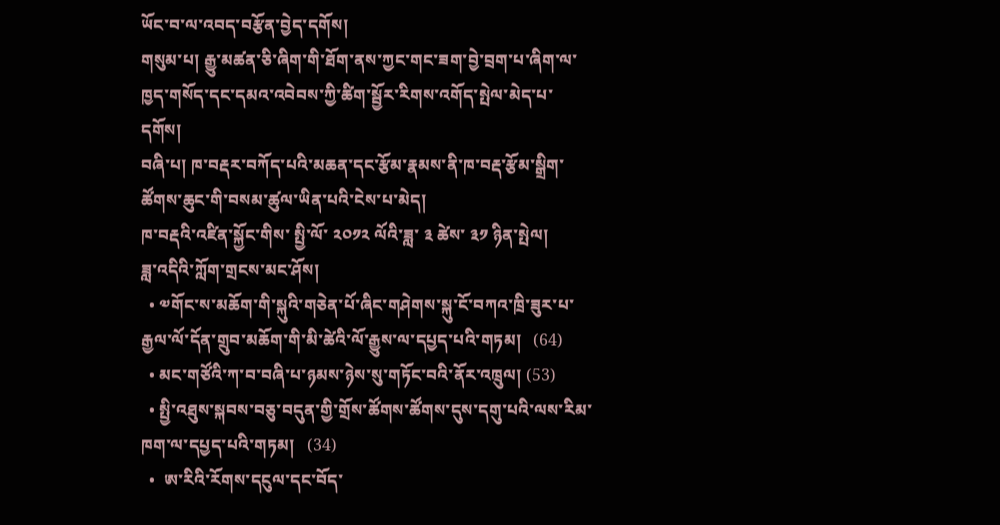ཡོང་བ་ལ་འབད་བརྩོན་བྱེད་དགོས།
གསུམ་པ། རྒྱུ་མཚན་ཅི་ཞིག་གི་ཐོག་ནས་ཀྱང་གང་ཟག་བྱེ་བྲག་པ་ཞིག་ལ་ཁྱད་གསོད་དང་དམའ་འབེབས་ཀྱི་ཚིག་སྦྱོར་རིགས་འགོད་སྤེལ་མེད་པ་དགོས།
བཞི་པ། ཁ་བརྡར་བཀོད་པའི་མཆན་དང་རྩོམ་རྣམས་ནི་ཁ་བརྡ་རྩོམ་སྒྲིག་ཚོགས་ཆུང་གི་བསམ་ཚུལ་ཡིན་པའི་ངེས་པ་མེད།
ཁ་བརྡའི་འཛིན་སྐྱོང་གིས་ སྤྱི་ལོ་ ༢༠༡༢ ལོའི་ཟླ་ ༣ ཚེས་ ༣༡ ཉིན་སྤེལ།
ཟླ་འདིའི་ཀློག་གྲངས་མང་ཤོས།
  • ༧གོང་ས་མཆོག་གི་སྐུའི་གཅེན་པོ་ཞིང་གཤེགས་སྐུ་ངོ་བཀའ་ཁྲི་ཟུར་པ་རྒྱལ་ལོ་དོན་གྲུབ་མཆོག་གི་མི་ཚེའི་ལོ་རྒྱུས་ལ་དཔྱད་པའི་གཏམ།   (64)
  • མང་གཙོའི་ཀ་བ་བཞི་པ་ཉམས་ཉེས་སུ་གཏོང་བའི་ནོར་འཁྲུལ། (53)
  • སྤྱི་འཐུས་སྐབས་བཅུ་བདུན་གྱི་གྲོས་ཚོགས་ཚོགས་དུས་དགུ་པའི་ལས་རིམ་ཁག་ལ་དཔྱད་པའི་གཏམ།   (34)
  •  ཨ་རིའི་རོགས་དངུལ་དང་བོད་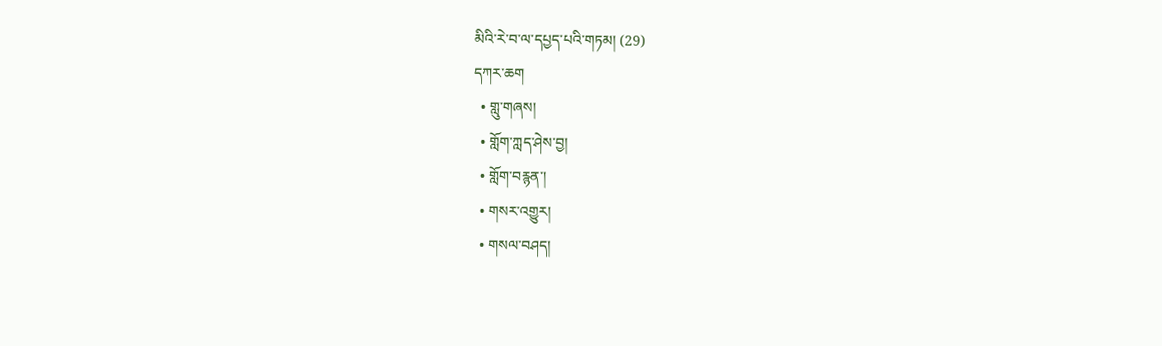མིའི་རེ་བ་ལ་དཔྱད་པའི་གཏམ། (29)
དཀར་ཆག
  • གླུ་གཞས།
  • གློག་ཀླད་ཤེས་བྱ།
  • གློག་བརྙན་།
  • གསར་འགྱུར།
  • གསལ་བཤད།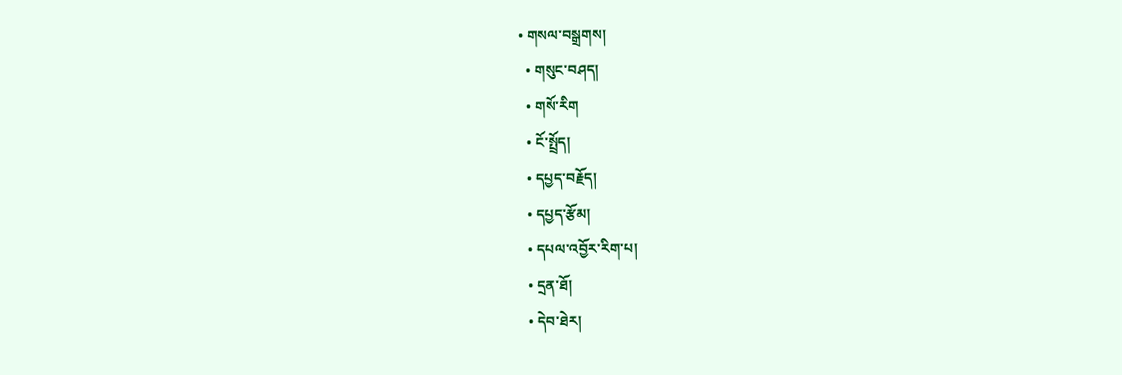• གསལ་བསྒྲགས།
  • གསུང་བཤད།
  • གསོ་རིག
  • ངོ་སྤྲོད།
  • དཔྱད་བརྗོད།
  • དཔྱད་རྩོམ།
  • དཔལ་འབྱོར་རིག་པ།
  • དྲན་ཐོ།
  • དེབ་ཐེར།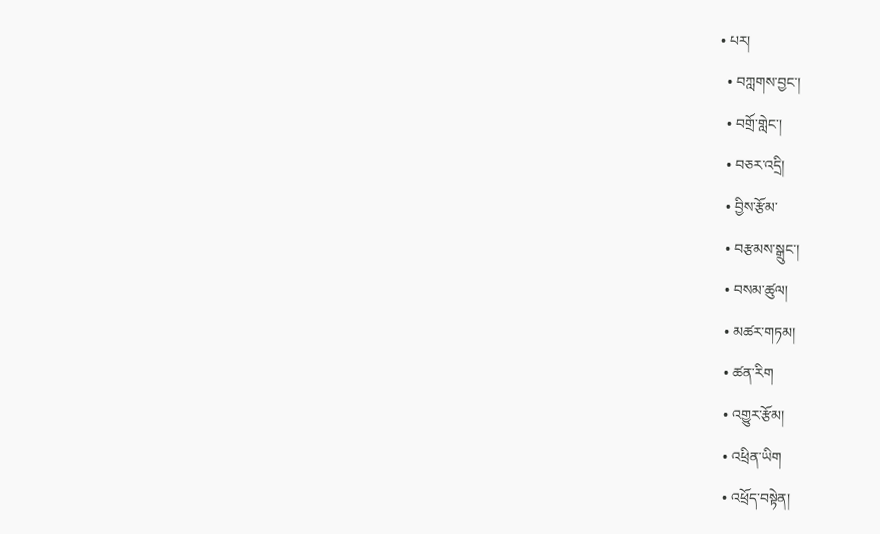• པར།
  • བཀླགས་བྱང་།
  • བགྲོ་གླེང་།
  • བཅར་འདྲི།
  • བྱིས་རྩོམ་
  • བརྩམས་སྒྲུང་།
  • བསམ་ཚུལ།
  • མཚར་གཏམ།
  • ཚན་རིག
  • འགྱུར་རྩོམ།
  • འཕྲིན་ཡིག
  • འཕྲོད་བསྟེན།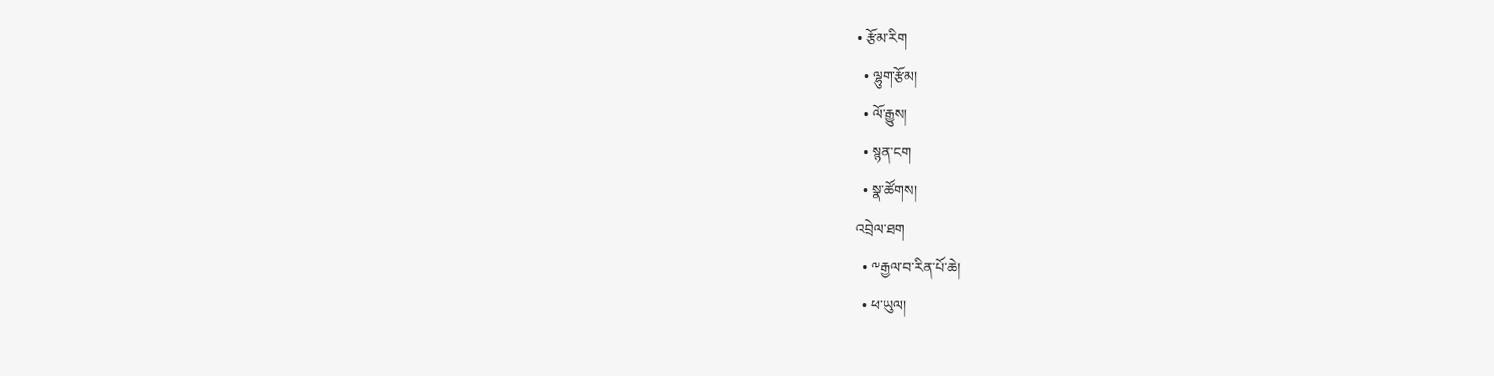• རྩོམ་རིག
  • ལྷུག་རྩོམ།
  • ལོ་རྒྱུས།
  • སྙན་ངག
  • སྣ་ཚོགས།
འབྲེལ་ཐག
  • ༸རྒྱལ་བ་རིན་པོ་ཆེ།
  • ཕ་ཡུལ།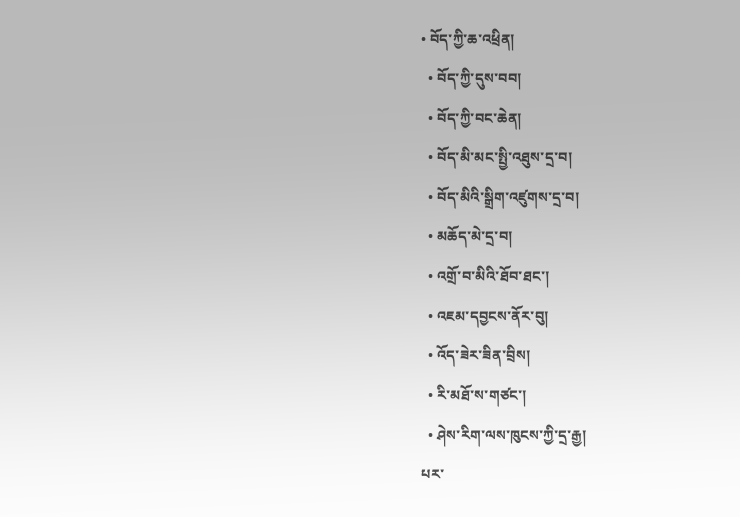• བོད་ཀྱི་ཆ་འཕྲིན།
  • བོད་ཀྱི་དུས་བབ།
  • བོད་ཀྱི་བང་ཆེན།
  • བོད་མི་མང་སྤྱི་འཐུས་དྲ་བ།
  • བོད་མིའི་སྒྲིག་འཛུགས་དྲ་བ།
  • མཆོད་མེ་དྲ་བ།
  • འགྲོ་བ་མིའི་ཐོབ་ཐང་།
  • འཇམ་དབྱངས་ནོར་བུ།
  • འོད་ཟེར་ཟིན་བྲིས།
  • རི་མཐོ་ས་གཙང་།
  • ཤེས་རིག་ལས་ཁུངས་ཀྱི་དྲ་རྒྱ།
པར་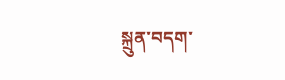སྐྲུན་བདག་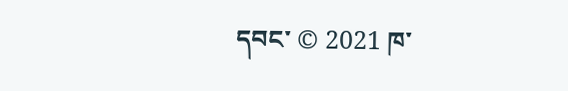དབང་ © 2021 ཁ་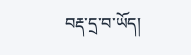བརྡ་དྲ་བ་ཡོད།